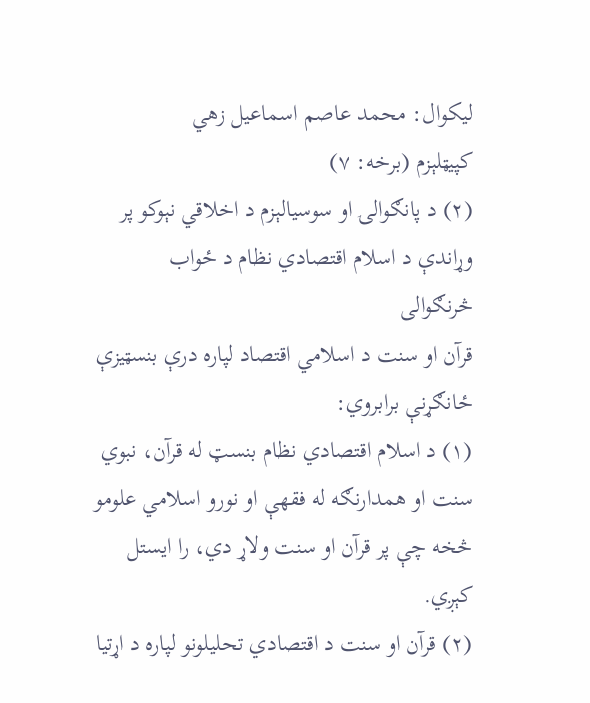لیکوال: محمد عاصم اسماعیل زهي
کپيټلېزم (برخه: ۷)
(۲) د پانګوالۍ او سوسيالېزم د اخلاقي نېوکو پر وړاندې د اسلام اقتصادي نظام د ځواب څرنګوالی
قرآن او سنت د اسلامي اقتصاد لپاره درې بنسټیزې ځانګړنې برابروي:
(۱) د اسلام اقتصادي نظام بنسټ له قرآن، نبوي سنت او همدارنګه له فقهې او نورو اسلامي علومو څخه چې پر قرآن او سنت ولاړ دي، را ایستل کېږي.
(۲) قرآن او سنت د اقتصادي تحلیلونو لپاره د اړتیا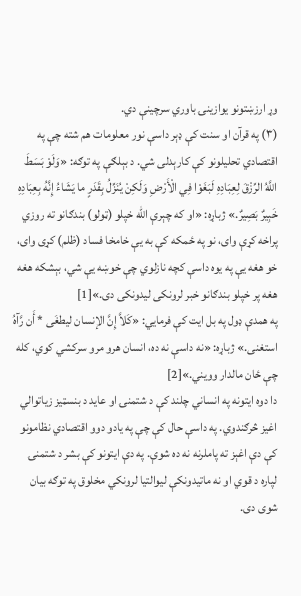وړ ارزښتونو یوازینۍ باوري سرچینې دي.
(۳) په قرآن او سنت کې ډېر داسې نور معلومات هم شته چې په اقتصادي تحلیلونو کې کارېدلی شي. د بېلګې په توګه: «وَلَوْ بَسَطَ اللَّهُ الرِّزْقَ لِعِبَادِهِ لَبَغَوْا فِي الْأَرْضِ وَلَكِنْ يُنَزِّلُ بِقَدَرٍ ما يَشَاءُ إِنَّهُ بِعِبَادِهِ خَبِيرٌ بَصِيرٌ.» ژباړه: «او که چېرې الله خپلو (ټولو) بندګانو ته روزي پراخه کړې وای، نو په ځمکه کې به يې خامخا فساد (ظلم) کړی وای، خو هغه يې په يوه داسې کچه نازلوي چې خوښه يې شي، بېشکه هغه هغه پر خپلو بندګانو خبر لرونکی ليدونکی دی.»[1]
په همدې ډول په بل ايت کې فرمايي: «كَلاَّ إِنَّ الإنسان ليطغَى * أَن رَّآهُ استغنى.» ژباړه: «نه داسې نه ده، انسان هرو مرو سرکشي کوي، کله چې ځان مالدار وويني.»[2]
دا دوه ایتونه په انساني چلند کې د شتمنۍ او عاید د بنسټيز زیاتوالي اغیز څرګندوي. په داسې حال کې چې په یادو دوو اقتصادي نظامونو کې دې اغېز ته پاملرنه نه ده شوې. په دې ایتونو کې بشر د شتمنۍ لپاره د قوي او نه ماتیدونکې لیوالتیا لرونکي مخلوق په توګه بیان شوی دی.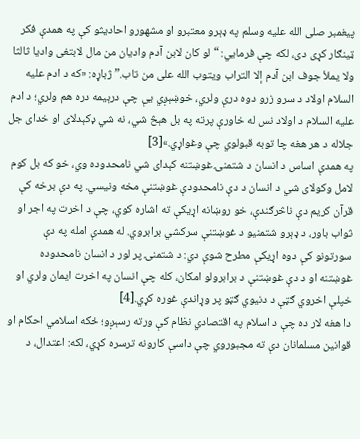پیغمبر صلی الله عليه وسلم په ډېرو معتبرو او مشهورو احادیثو کې په همدې فکر ټینګار کړی دی، لکه چې فرمايي: “لو كان لابن آدم واديان من مال لابتغى واديا ثالثا ولا يملأ جوف ابن آدم إلا التراب ويتوب الله على من تاب.” ژباړه: «که د ادم علیه السلام اولاد د سرو زرو دوه درې ولري، خوښېږي یې چې درېیمه دره هم ولري؛ د ادم علیه السلام د اولاد نس له خاورې پرته په بل هېڅ شي، نه شي ډکېدلای او خدای جل جلاله د هر هغه چا توبه قبولوي چې وغواړي.»[3]
په همدې اساس د انسان د شتمنۍ غوښتنه کېدای شي نامحدوده وي، خو که بل کوم لامل وکولای شي د انسان د دې نامحدودې غوښتنې مخه ونیسي. په دې برخه کې قرآن کريم دې ناڅرګندې، خو روښانه اړیکې ته اشاره کوي، چې د اخرت په اجر او ثواب باور، د ډېرو شتمنیو د غوښتنې سرکشي برابروي. له همدې امله په دې سورتونو کې دوه اړیکې مطرح شوې دي: د شتمنۍ پر لور د انسان نامحدوده غوښتنه او د دې غوښتنې د برابرولو امکان، کله چې انسان په اخرت ایمان ولري او خپلې اخروي ګټې د دنيوي ګټو پر وړاندې غوره کړي.[4]
دا هغه لار ده چې د اسلام په اقتصادي نظام کې ورته رسېږو؛ ځکه اسلامي احکام او قوانین مسلمانان دې ته مجبوروي چې داسې کارونه ترسره کړي، لکه: اعتدال، د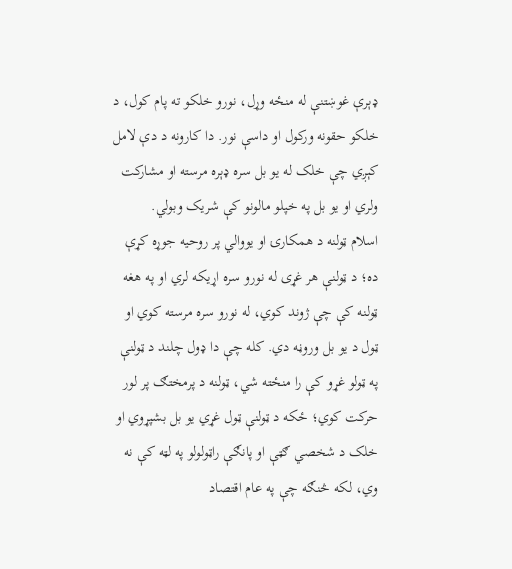ډېرې غوښتنې له منځه وړل، نورو خلکو ته پام کول، د خلکو حقونه ورکول او داسې نور. دا کارونه د دې لامل کېږي چې خلک له یو بل سره ډېره مرسته او مشارکت ولري او یو بل په خپلو مالونو کې شریک وبولي.
اسلام ټولنه د همکارۍ او یووالي پر روحیه جوړه کړې ده؛ د ټولنې هر غړی له نورو سره اړیکه لري او په هغه ټولنه کې چې ژوند کوي، له نورو سره مرسته کوي او ټول د یو بل وروڼه دي. کله چې دا ډول چلند د ټولنې په ټولو غړو کې را منځته شي، ټولنه د پرمختګ پر لور حرکت کوي؛ ځکه د ټولنې ټول غړي یو بل بشپړوي او خلک د شخصي ګټې او پانګې راټولولو په لټه کې نه وي، لکه څنګه چې په عام اقتصاد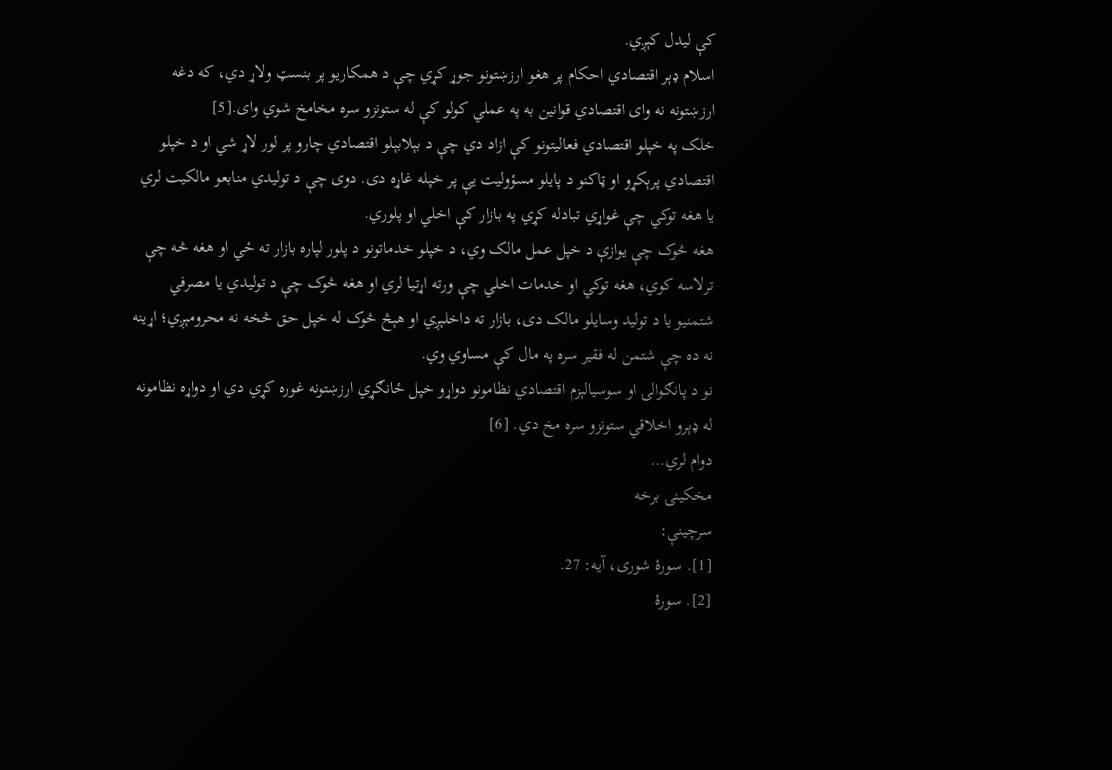کې لیدل کېږي.
اسلام ډېر اقتصادي احکام پر هغو ارزښتونو جوړ کړي چې د همکاریو پر بنسټ ولاړ دي، که دغه ارزښتونه نه وای اقتصادي قوانین به په عملي کولو کې له ستونزو سره مخامخ شوي وای.[5]
خلک په خپلو اقتصادي فعالیتونو کې ازاد دي چې د بېلابېلو اقتصادي چارو پر لور لاړ شي او د خپلو اقتصادي پرېکړو او ټاکنو د پایلو مسؤولیت یې پر خپله غاړه دی. دوی چې د تولیدي منابعو مالکیت لري یا هغه توکي چې غواړي تبادله کړي په بازار کې اخلي او پلوري.
هغه څوک چې یوازې د خپل عمل مالک وي، د خپلو خدماتونو د پلور لپاره بازار ته ځي او هغه څه چې ترلاسه کوي، هغه توکي او خدمات اخلي چې ورته اړتیا لري او هغه څوک چې د تولیدي یا مصرفي شتمنیو یا د تولید وسایلو مالک دی، بازار ته داخلېږي او هېڅ څوک له خپل حق څخه نه محرومېږي؛ اړینه نه ده چې شتمن له فقیر سره په مال کې مساوي وي.
نو د پانګوالۍ او سوسیالېزم اقتصادي نظامونو دواړو خپل ځانګړي ارزښتونه غوره کړي دي او دواړه نظامونه له ډېرو اخلاقي ستونزو سره مخ دي. [6]
دوام لري…
مخکینۍ برخه
سرچینې:
[1]. سورۀ شوری، آیه: 27.
[2]. سورۀ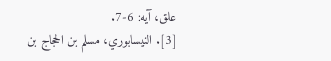علق، آیه: 6-7.
[3]. النيسابوري، مسلم بن الحجاج بن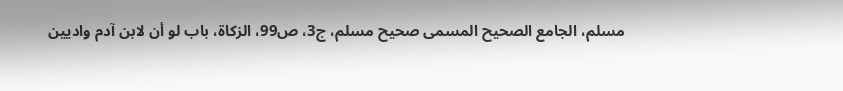مسلم، الجامع الصحيح المسمى صحيح مسلم، ج3، ص99، الزکاة، باب لو أن لابن آدم واديين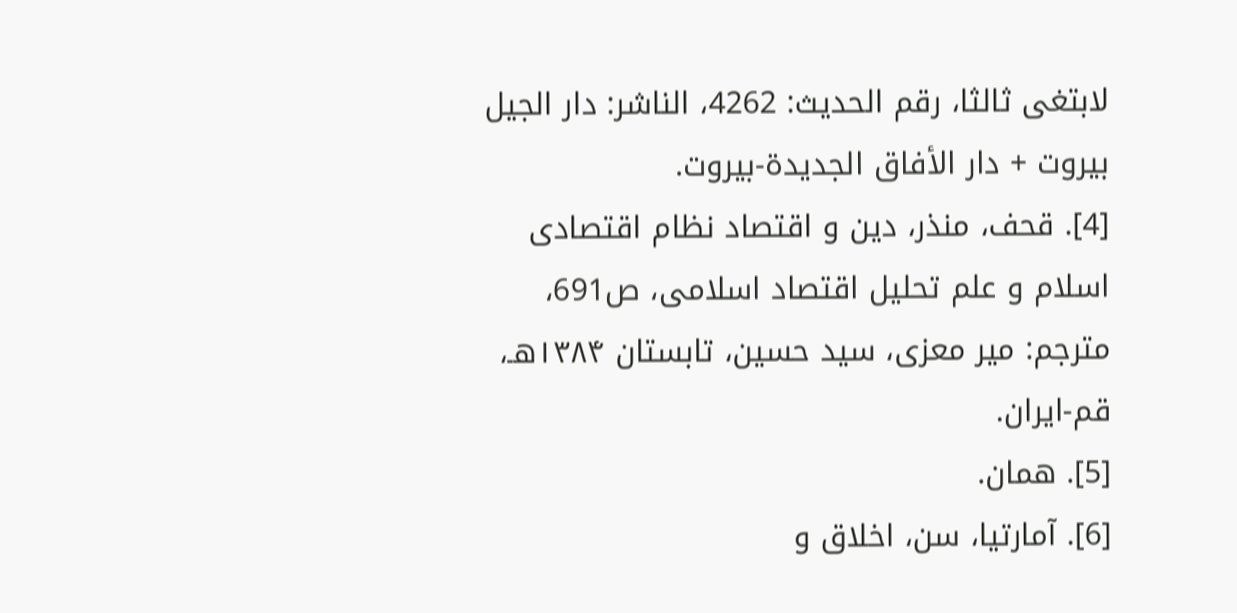لابتغى ثالثا، رقم الحدیث: 4262، الناشر: دار الجيل بيروت + دار الأفاق الجديدة-بيروت.
[4]. قحف، منذر، دین و اقتصاد نظام اقتصادی اسلام و علم تحلیل اقتصاد اسلامی، ص691، مترجم: میر معزی، سید حسین، تابستان ۱۳۸۴هـ، قم-ایران.
[5]. همان.
[6]. آمارتیا، سن، اخلاق و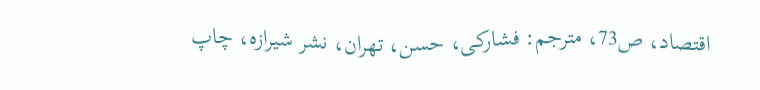اقتصاد، ص73، مترجم: فشارکی، حسن، تهران، نشر شیرازه، چاپ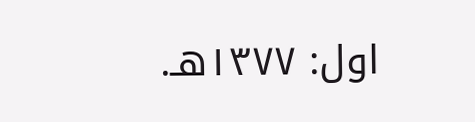اول: ۱۳۷۷هـ.